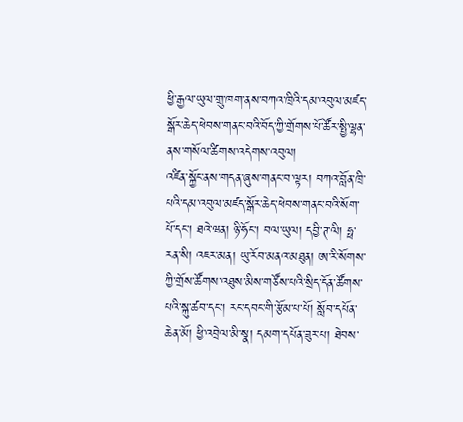ཕྱི་རྒྱལ་ཡུལ་གྲུ་ཁག་ནས་བཀའ་ཁྲིའི་དམ་འབུལ་མཛད་སྒོར་ཆེད་ཕེབས་གནང་བའི་བོད་ཀྱི་གྲོགས་པོ་ཚོར་སྤྱི་ལྷན་ནས་གསོལ་ཚིགས་འདེགས་འབུལ།
འཛིན་སྐྱོང་ནས་གདན་ཞུས་གནང་བ་ལྟར། བཀའ་བློན་ཁྲི་པའི་དམ་འབུལ་མཛད་སྒོར་ཆེད་ཕེབས་གནང་བའི་སོག་པོ་དང་། ཐའེ་ཝན། ཉི་ཧོང་། བལ་ཡུལ། དབྱི་ཊ་ལི། ཧྥ་རན་སི། འཇར་མན། ཡུ་རོབ་མནའ་མཐུན། ཨ་རི་སོགས་ཀྱི་གྲོས་ཚོགས་འཐུས་མིས་གཙོས་པའི་སྲིད་དོན་ཚོགས་པའི་སྐུ་ཚབ་དང་། རང་དབང་གི་རྩོམ་པ་པོ། སློབ་དཔོན་ཆེན་མོ། ཕྱི་འབྲེལ་མི་སྣ། དམག་དཔོན་ཟུར་པ། ཐེབས་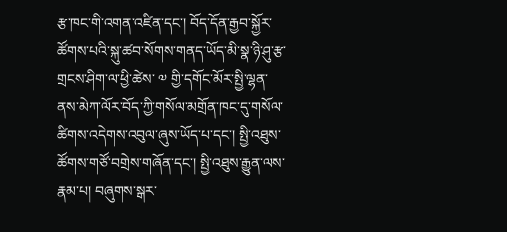རྩ་ཁང་གི་འགན་འཛིན་དང་། བོད་དོན་རྒྱབ་སྐྱོར་ཚོགས་པའི་སྐུ་ཚབ་སོགས་གནད་ཡོད་མི་སྣ་ཉི་ཤུ་རྩ་གྲངས་ཤིག་ལ་ཕྱི་ཚེས་ ༧ གྱི་དགོང་མོར་སྤྱི་ལྷན་ནས་མེཀ་ལོར་བོད་ཀྱི་གསོལ་མགྲོན་ཁང་དུ་གསོལ་ཚིགས་འདེགས་འབུལ་ཞུས་ཡོད་པ་དང་། སྤྱི་འཐུས་ཚོགས་གཙོ་བགྲེས་གཞོན་དང་། སྤྱི་འཐུས་རྒྱུན་ལས་རྣམ་པ། བཞུགས་སྒར་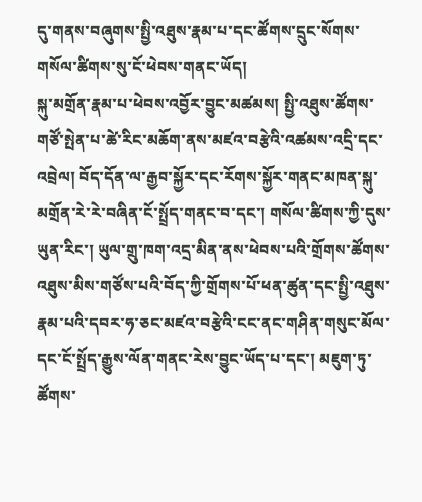དུ་གནས་བཞུགས་སྤྱི་འཐུས་རྣམ་པ་དང་ཚོགས་དྲུང་སོགས་གསོལ་ཚིགས་སུ་ངོ་ཕེབས་གནང་ཡོད།
སྐུ་མགྲོན་རྣམ་པ་ཕེབས་འབྱོར་བྱུང་མཚམས། སྤྱི་འཐུས་ཚོགས་གཙོ་སྤེན་པ་ཚེ་རིང་མཆོག་ནས་མཛའ་བརྩེའི་འཚམས་འདྲི་དང་འབྲེལ། བོད་དོན་ལ་རྒྱབ་སྐྱོར་དང་རོགས་སྐྱོར་གནང་མཁན་སྐུ་མགྲོན་རེ་རེ་བཞིན་ངོ་སྤྲོད་གནང་བ་དང་། གསོལ་ཚིགས་ཀྱི་དུས་ཡུན་རིང་། ཡུལ་གྲུ་ཁག་འདྲ་མིན་ནས་ཕེབས་པའི་གྲོགས་ཚོགས་འཐུས་མིས་གཙོས་པའི་བོད་ཀྱི་གྲོགས་པོ་ཕན་ཚུན་དང་སྤྱི་འཐུས་རྣམ་པའི་དབར་ཧ་ཅང་མཛའ་བརྩེའི་ངང་ནང་གཤིན་གསུང་མོལ་དང་ངོ་སྤྲོད་རྒྱུས་ལོན་གནང་རེས་བྱུང་ཡོད་པ་དང་། མཇུག་ཏུ་ཚོགས་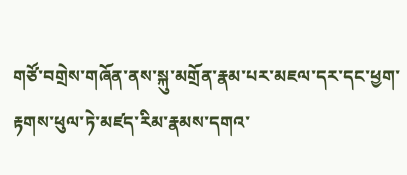གཙོ་བགྲེས་གཞོན་ནས་སྐུ་མགྲོན་རྣམ་པར་མཇལ་དར་དང་ཕྱག་རྟགས་ཕུལ་ཏེ་མཛད་རིམ་རྣམས་དགའ་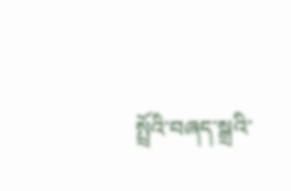སྤྲོའི་བཞད་སྒྲའི་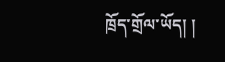ཁྲོད་གྲོལ་ཡོད། །